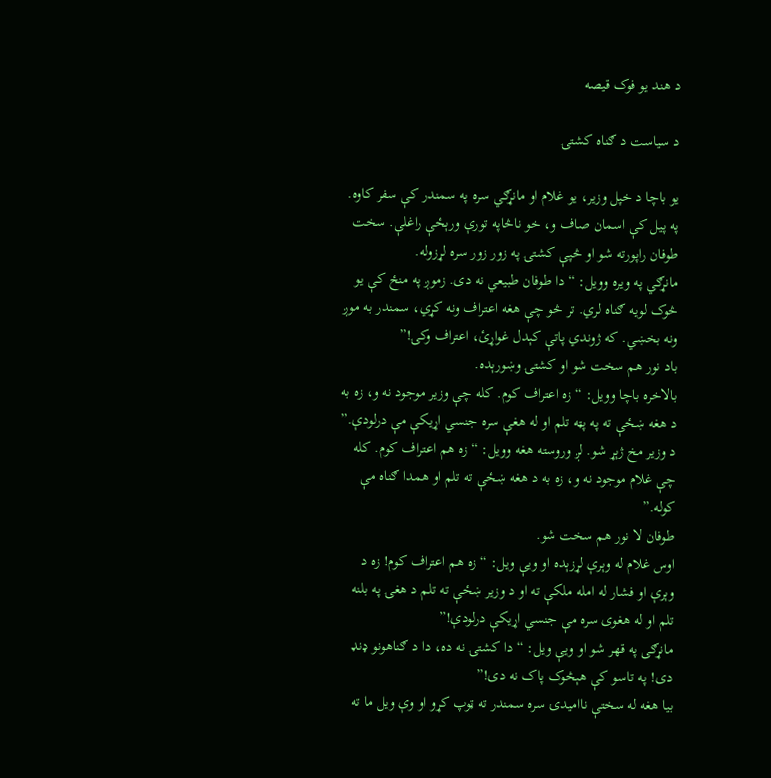د هند يو فوک قيصه

د سیاست د ګناه کشتۍ

یو باچا د خپل وزیر، یو غلام او مانړګي سره په سمندر کې سفر کاوه.
په پیل کې اسمان صاف و، خو ناڅاپه تورې ورېځې راغلې. سخت طوفان راپورته شو او څپې کشتۍ په زور زور سره لړزوله.
مانړګي په ویره وویل: “دا طوفان طبیعي نه دی. زموږ په منځ کې یو څوک لویه ګناه لري. تر څو چې هغه اعتراف ونه کړي، سمندر به موږ ونه بخښي. که ژوندي پاتې کېدل غواړئ، اعتراف وکۍ!”
باد نور هم سخت شو او کشتۍ وښورېده.
بالاخره باچا وویل: “زه اعتراف کوم. کله چې وزیر موجود نه و، زه به د هغه ښځې ته په پټه تلم او له هغې سره جنسي اړیکې مې درلودې.”
د وزیر مخ ژېړ شو. لږ وروسته هغه وویل: “زه هم اعتراف کوم. کله چې غلام موجود نه و، زه به د هغه ښځې ته تلم او همدا ګناه مې کوله.”
طوفان لا نور هم سخت شو.
اوس غلام له وېرې لړزېده او ویې ویل: “زه هم اعتراف کوم! زه د وېرې او فشار له امله ملکې ته او د وزیر ښځې ته تلم د هغۍ په بلنه تلم او له هغوی سره مې جنسي اړیکې درلودې!”
مانړګی په قهر شو او ویې ویل: “دا کشتۍ نه ده، دا د ګناهونو ډنډ دی! په تاسو کې هېڅوک پاک نه دی!”
بیا هغه له سختې ناامیدۍ سره سمندر ته ټوپ کړو او وې ویل ما ته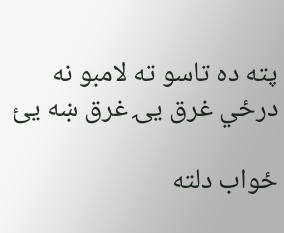پته ده تاسو ته لامبو نه درځي غرق یۍ غرق ښه يئ

ځواب دلته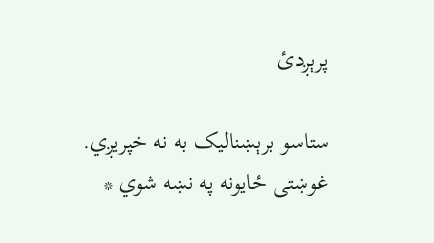پرېږدئ

ستاسو برېښناليک به نه خپريږي. غوښتى ځایونه په نښه شوي *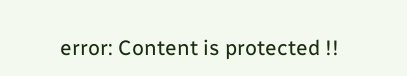error: Content is protected !!